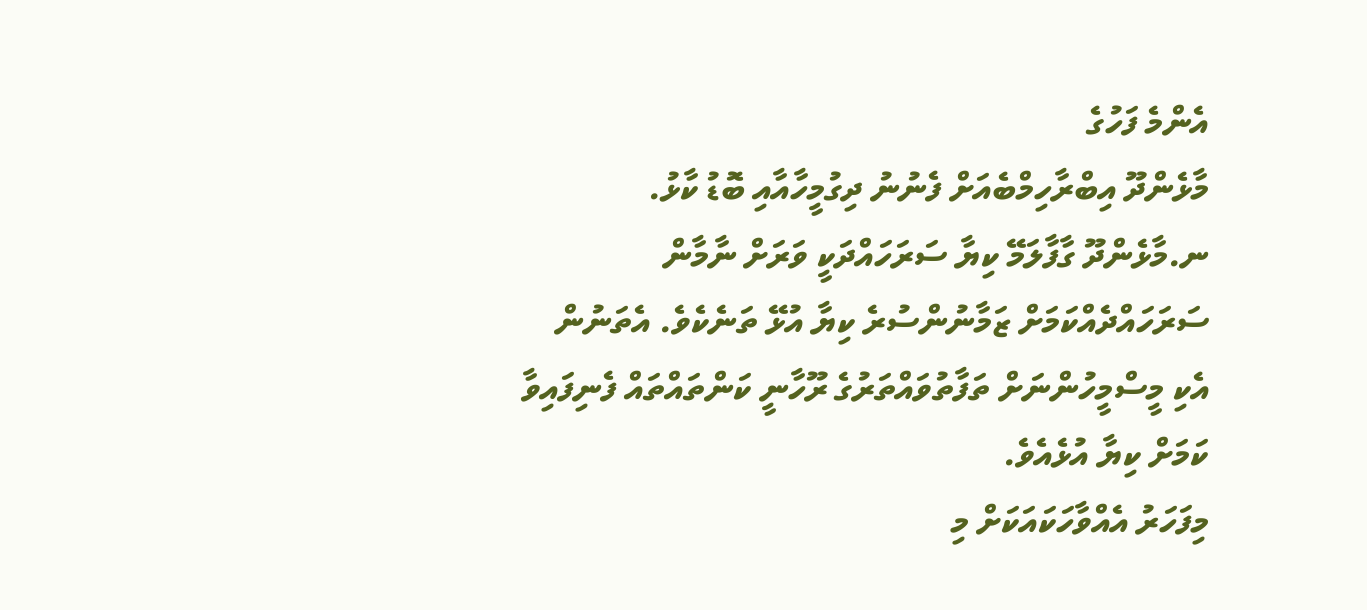އެންމެ ފަހުގެ
މާޅެންދޫ އިބްރާހިމްބެއަށް ފެނުނު ދިގުމީހާއާއި ބޮޑު ކާޅު.
ނ.މާޅެންދޫ ގާފާލަމޭ ކިޔާ ސަރަހައްދަކީ ވަރަށް ނާމާން ސަރަހައްދެއްކަމަށް ޒަމާނުންސުރެ ކިޔާ އުޅޭ ތަނެކެވެ. އެތަނުން އެކި މީސްމީހުންނަށް ތަފާތުވައްތަރުގެ ރޫހާނީ ކަންތައްތައް ފެނިފައިވާ ކަމަށް ކިޔާ އުޅެއެވެ.
މިފަހަރު އެއްވާހަކައަކަށް މި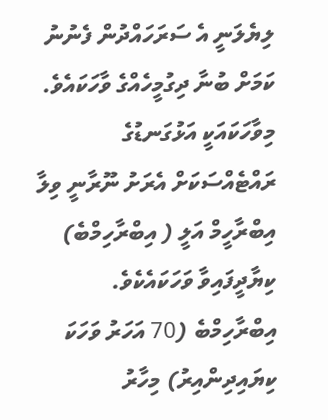ލިޔެލަނީ އެ ސަރަހައްދުން ފެނުނު ކަމަށް ބުނާ ދިގުމީހެއްގެ ވާހަކައެވެ. މިވާހަކައަކީ އަޅުގަނޑުގެ ރައްޓެއްސަކަށް އެރަށު ނޫރާނީ ވިލާ އިބްރާހީމް އަލީ ( އިބްރާހިމްބެ) ކިޔާދީފައިވާ ވަހަކައެކެވެ. އިބްރާހިމްބެ (70 އަހަރު ވަހަކަ ކިޔައިދިންއިރު) މިހާރު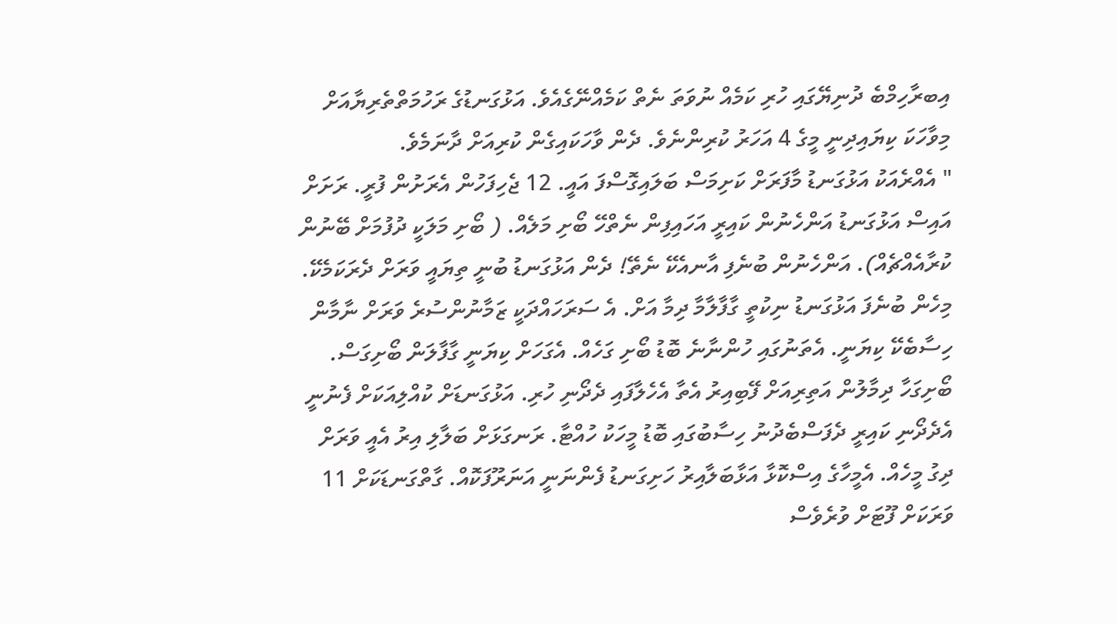އިބރާހިމްބެ ދުނިޔޭގައި ހުރި ކަމެއް ނުވަތަ ނެތް ކަމެއްނޭގެއެވެ. އަޅުގަނޑުގެ ރަހުމަތްތެރިޔާއަށް މިވާހަކަ ކިޔައިދިނީ މީގެ 4 އަހަރު ކުރިންނެވެ. ދެން ވާހަކައިގެން ކުރިއަށް ދާނަމެވެ.
" އެއްރެއަކު އަޅުގަނޑު މާފަރަށް ކަށިމަސް ބަލައިގޮސްފަ އައީ. 12 ޖެހިފަހުން އެރަށުން ފުރީ. ރަށަށް އައިސް އަޅުގަނޑު އަންހެނުން ކައިރީ އަހައިފިން ނެތްހޭ ބޯށި މަލެއް. ( ބޯށި މަލަކީ ދުފުމަށް ބޭނުން ކުރާއެއްޗެއް). އަންހެނުން ބުނެފި އާނއެކޭ ނެތޭ! ދެން އަޅުގަނޑު ބުނީ ތިޔައީ ވަރަށް ދެރަކަމެކޭ. މިހެން ބުނެފަ އަޅުގަނޑު ނިކުތީ ގާފާލާމާ ދިމާ އަށް. އެ ސަރަހައްދަކީ ޒަމާނުންސުރެ ވަރަށް ނާމާން ހިސާބެކޭ ކިޔަނީ. އެތަނުގައި ހުންނާނެ ބޮޑު ބޯށި ގަހެއް. އެގަހަށް ކިޔަނީ ގާފާލަން ބޯށިގަސް. ބޯށިގަހާ ދިމާލުން އަތިރިއަށް ފޭބިއިރު އެތާ އެހެލާފައި ދެދޯނި ހުރި. އަޅުގަނޑަށް ކުއްލިއަކަށް ފެނުނީ އެދެދޯނި ކައިރީ ދެފަސްބެދުނު ހިސާބުގައި ބޮޑު މީހަކު ހުއްޓާ. ރަނގަޅަށް ބަލާލި އިރު އެއީ ވަރަށް ދިގު މީހެއް. އެމީހާގެ އިސްކޮޅާ އަޅާބަލާއިރު ހަށިގަނޑު ފެންނަނީ އަނަރޫފަކޮއް. ގާތްގަނޑަކަށް 11 ވަރަކަށް ފޫޓަށް ވުރެވެސް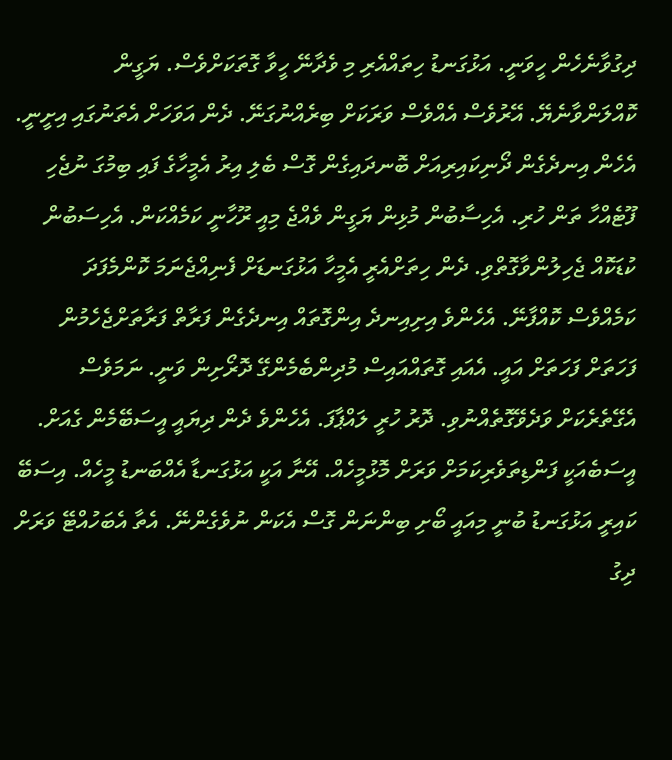ދިގުވާނެހެން ހީވަނީ. އަޅުގަނޑު ހިތައްއެރި މި ވެދާނޭ ހީވާ ގޮތަކަށްވެސް. ޔަގީން ކޮއްލަންވާނެޔޭ. އޭރުވެސް އެއްވެސް ވަރަކަށް ބިރެއްނުގަނޭ. ދެން އަވަހަށް އެތަނުގައި އިށީނީ. އެހެން އިނދެގެން ދޯނިކައިރިއަށް ބޮނދައިގެން ގޮސް ބެލި އިރު އެމީހާގެ ފައި ބިމުގަ ނުޖެހި ފޫޓެއްހާ ތަން ހުރި. އެހިސާބުން މުޅިން ޔަގީން ވެއްޖެ މިއީ ރޫހާނީ ކަމެއްކަން. އެހިސަބުން ކުޑަކޮއް ޖެހިލުންވާގޮތްވި. ދެން ހިތަށްއެރީ އެމީހާ އަޅުގަނޑަށް ފެނިއްޖެނަމަ ކޮންމެފަދަ ކަމެއްވެސް ކޮއްފާނޭ. އެހެންވެ އިށިއިނދެ އިންގޮތައް އިނދެގެން ފަރާތް ފަރާތަށްޖެހެމުން ފަހަތަށް ފަހަތަށް އައީ. އެއައި ގޮތައްއައިސް މުދިންބެމެންގޭ ދޮރޯށިން ވަނީ. ނަމަވެސް އެގޭތެރެކަށް ވަދެވޭގޮތެއްނުވި. ދޮރު ހުރީ ލައްޕާފަ. އެހެންވެ ދެން ދިޔައީ އީސަބޭމެން ގެއަށް. އީސަބެއަކީ ފަންޑިތަވެރިކަމަށް ވަރަށް މޮޅުމީހެއް. އޭނާ އަކީ އަޅުގަނޑާ އެއްބަނޑު މީހެއް. އިސަބޭ ކައިރީ އަޅުގަނޑު ބުނީ މިއައީ ބޯށި ބިންނަން ގޮސް އެކަން ނުވެގެންނޭ. އެތާ އެބަހުއްޓޭ ވަރަށް ދިގު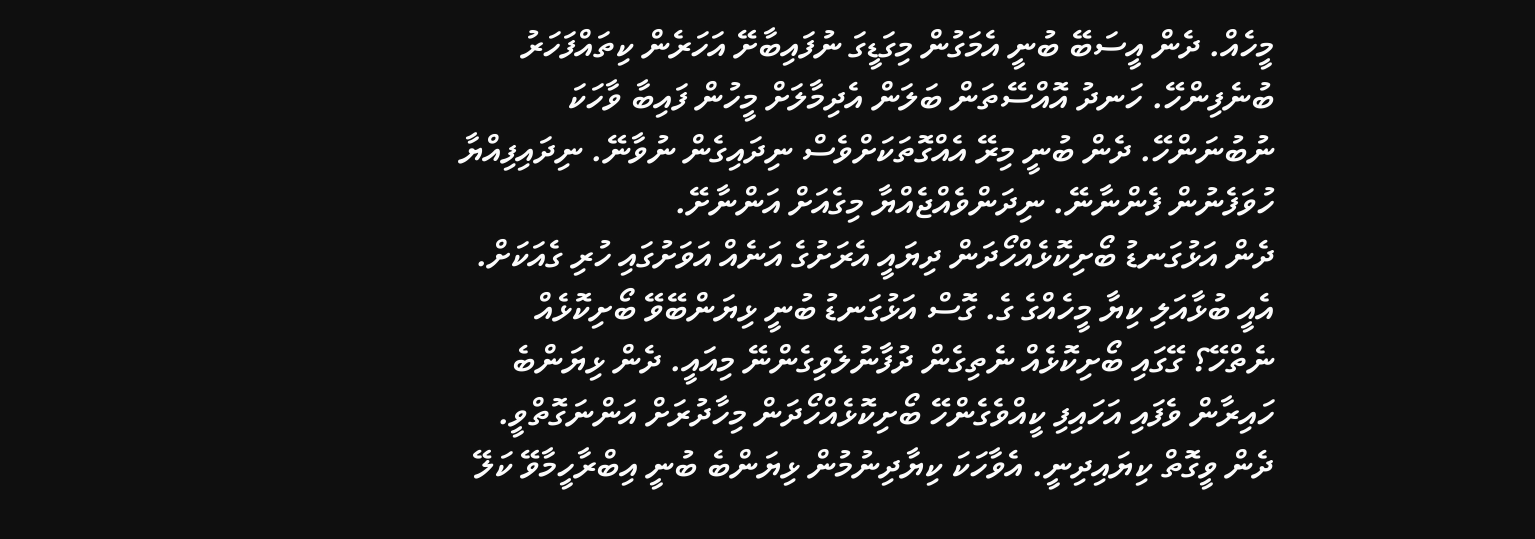މީހެއް. ދެން އީސަބޭ ބުނީ އެމަގުން މިގަޑީގަ ނުފައިބާށޭ އަހަރެން ކިތައްފަހަރު ބުނެފިންހޭ. ހަނދު އޮއްސޭތަން ބަލަން އެދިމާލަށް މީހުން ފައިބާ ވާހަކަ ނުބުނަންހޭ. ދެން ބުނީ މިރޭ އެއްގޮތަކަށްވެސް ނިދައިގެން ނުވާނޭ. ނިދައިފިއްޔާ ހުވަފެނުން ފެންނާނޭ. ނިދަންވެއްޖެއްޔާ މިގެއަށް އަންނާށޭ.
ދެން އަޅުގަނޑު ބޯށިކޮޅެއްހޯދަން ދިޔައީ އެރަށުގެ އަނެއް އަވަށުގައި ހުރި ގެއަކަށް. އެއީ ބުޅާއަލި ކިޔާ މީހެއްގެ ގެ. ގޮސް އަޅުގަނޑު ބުނީ ޅިޔަންބޭވޭ ބޯށިކޮޅެއް ނެތްހޭ؟ ގޭގައި ބޯށިކޮޅެއް ނެތިގެން ދުފާނުލެވިގެންނޭ މިއައީ. ދެން ޅިޔަންބެ ހައިރާން ވެފައި އަހައިފި ކީއްވެގެންހޭ ބޯށިކޮޅެއްހޯދަން މިހާދުރަށް އަންނަގޮތްވީ. ދެން ވީގޮތް ކިޔައިދިނީ. އެވާހަކަ ކިޔާދިނުމުން ޅިޔަންބެ ބުނީ އިބްރާހީމާވޭ ކަލޭ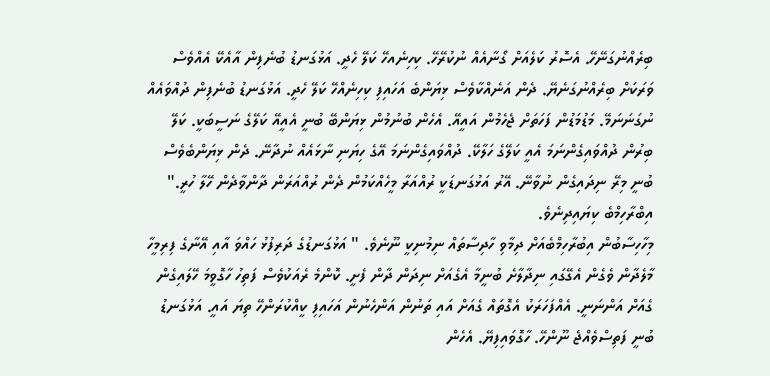ބިރެއްނުގަނޭހޭ. އެސޮރު ކަލެއަށް ގޯނާއެއް ނުކުރޭހޭ. ކިހިނެއހޭ ކަލޭ ހެދީ. އަޅުގަނޑު ބުނެފިން އާއެކޭ އެއްވެސް ވަރަކަށް ބިރެއްނުގަނެޔޭ. ދެން އަނެއްކާވެސް ޅިޔަންބެ އަހައިފި ކިހިނެއްހޭ ކަލޭ ހެދީ. އަޅުގަނޑު ބުނެފިން ދުއްވައެއް ނުގަނަނަމޭ. މަޑުމަޑުން ފަހަތަށް ޖެހެމުން އައީއޭ. އެހެން ބުނުމުން ޅިޔަންބޭ ބުނީ އެއީއޭ ކަލޭގެ ނަސީބަކީ. ކަލޭ ބިރުން ދުއްވައިގެންނަމަ އެއީ ކަލޭގެ ހަލާކޭ. ދުއްވައިގެންނަމަ އޭގެ ހިޔަނި ނާޅައެއް ނުދާނޭ. ދެން ޅިޔަންބެވެސް ބުނީ މިރޭ ނިދައިގެން ނުވާނޭ. އޭރު އަޅުގަނޑަކީ ރުއްއަރާ މީހެއްކަމުން ދެން ރުއްއަރަން ދާންވާދެން ހޭލާ ހުރީ." އިބްރާހިމްބެ ކިޔައިދިނެވެ.
މިހާހިސާބުން އިބުރާހިމްބެއަށް ދިމާވި ހާދިސާތައް ނިމުނިކީ ނޫނެވެ. " އަޅުގަނޑުގެ ދަރިފުޅު ހައްވަ އާއި އޭނާގެ ފިރިމީހާ މާލެދާން ވެގެން އެގޭގައި ނިދާލާށެ ބުނީމާ އެގެއަށް ނިދަން ދާން ފެށީ. ކޮންމެ ރެއަކުވެސް ފަތިހު ހާގޮވީމަ ހޭލައިގެން ގެއަށް އަންނަނީ. އެއްފަހަރަކު އެގޮތައް ގެއަށް އައި ތަނުން އަންހެނުން އަހައިފި ކީއްކުރަންހޭ ތިޔަ އައީ. އަޅުގަނޑު ބުނީ ފަތިސްވެއްޖެ ނޫންހޭ. ހާގޮވައިފިޔޭ. އެހެން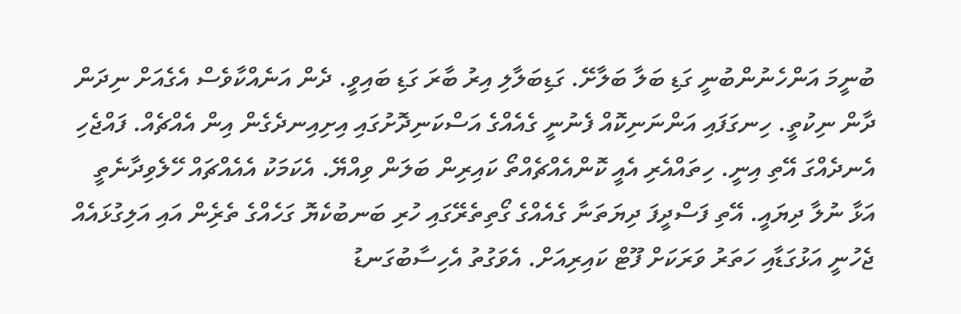ބުނީމަ އަންހެނުންބުނީ ގަޑި ބަލާ ބަލާށޭ. ގަޑިބަލާލި އިރު ބާރަ ގަޑި ބައިވީ. ދެން އަނެއްކާވެސް އެގެއަށް ނިދަން ދާން ނިކުތީ. ހިނގަފައި އަންނަނިކޮއް ފެނުނީ ގެއެއްގެ އަސްކަނިދޮށުގައި އިށިއިނދެގެން އިން އެއްޗެއް. ފައްޖެހި އެނދެއްގަ އޭތި އިނީ. ހިތައްއެރި އެއީ ކޮންއެއްޗެއްތޯ ކައިރިން ބަލަން ވިއްޔޭ. އެކަމަކު އެއެއްޗައް ހޭލެވިދާނެތީ އަޅާ ނުލާ ދިޔައީ. އޭތި ފަސްދީފަ ދިޔަތަނާ ގެއެއްގެ ގޯތިތެރޭގައި ހުރި ބަނބުކެޔޮ ގަހެއްގެ ތެރެިން އައި އަލިގުޅައެއް ޖެހުނީ އަޅުގަޑާއި ހަތަރު ވަރަކަށް ފޫޓް ކައިރިއަށް. އެވަގުތު އެހިސާބުގަނޑު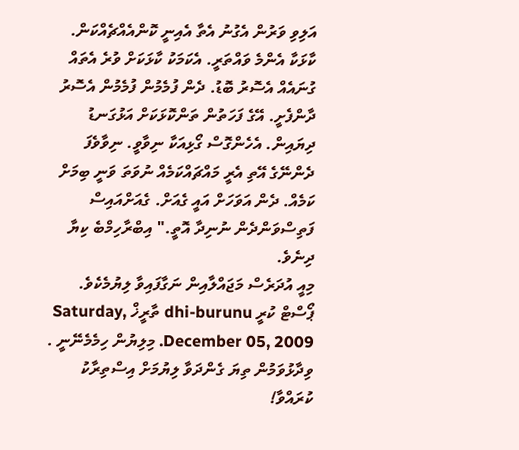އަލިވި ވަރުން އެގުނު އެތާ އެއިނީ ކޮންއެއްޗެއްކަން. ކާޅަކާ އެންމެ ވައްތަރީ. އެކަމަކު ކާޅަކަށް ވުރެ އެތައް ގުނައެއް އެސޮރު ބޮޑު. ދެން ފުމެމުން ފުމެމުން އެސޮރު ދާންފެށީ. އޭގެ ފަހަތުން ތަންކޮޅަކަށް އަޅުގަނޑު ދިޔައިން. އެހެންގޮސް ގޯޅިއަކާ ނިވާވީ. ނިވާވެފަ ދެންނޭގެ އޭތި އެރީ މައްޗައްކަމެއް ނުވަތަ ވަނީ ބިމަށް ކަމެއް. ދެން އަވަހަށް އައީ ގެއަށް. ގެއަށްއައިސް ފަތިސްވަންދެން ނުނިދާ އޮތީ." އިބްރާހިމްބެ ކިޔާ ދިނެވެ.
މިއީ އުދަރެސް މަޖައްލާއިން ނަގާފައިވާ ލިޔުމެކެވެ.
ޕޯސްޓް ކުރީ dhi-burunu ތާރީޚް Saturday, December 05, 2009. މިލިޔުން ހިމެމެނޭނީ . ވިދާޅުވަމުން ތިޔަ ގެންދަވާ ލިޔުމަށް އިސްތިރާކު ކުރައްވާ!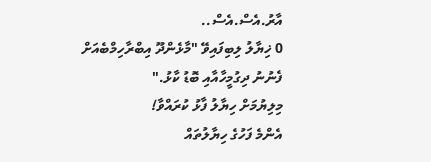އާރު.އެސް.އެސް..
0 ޚިޔާލު ލިބިފައިވޭ "މާޅެންދޫ އިބްރާހިމްބެއަށް ފެނުނު ދިގުމީހާއާއި ބޮޑު ކާޅު."
މިލިޔުމަށް ހިޔާލު ފާޅު ކުރައްވާ!
އެންމެ ފަހުގެ ހިޔާލުތައް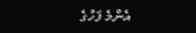އެންމެ ފަހުގެ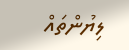ލިޔުންތައް